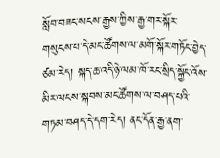སློབ་བཟང་སངས་རྒྱས་ཀྱིས་རྒྱ་གར་སྐོར་གསུངས་པ་དེ་མང་ཚོགས་ལ་མགོ་སྐོར་གཏོང་བྱེད་ཙམ་རེད། སྐད་ཆ་འདི་ཉེ་ལམ་ཁོ་རང་སྲིད་སྐྱོང་འོས་མིར་ལངས་སྐབས་མང་ཚོགས་ལ་བཤད་པའི་གཏམ་བཤད་དེ་དག་རེད། ནང་དོན་རྒྱ་ནག་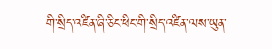གི་སྲིད་འཛིན་ཞི་ཅིང་ཕིང་གི་སྲིད་འཛིན་ལས་ཡུན་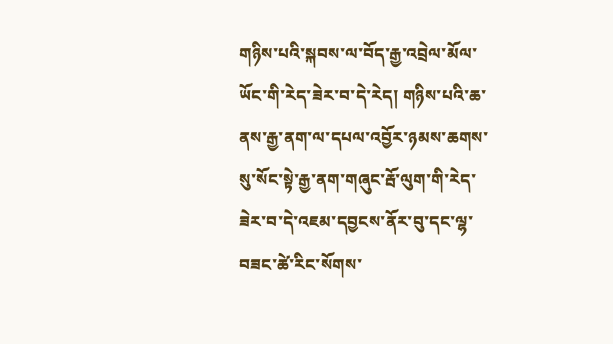གཉིས་པའི་སྐབས་ལ་བོད་རྒྱ་འབྲེལ་མོལ་ཡོང་གི་རེད་ཟེར་བ་དེ་རེད། གཉིས་པའི་ཆ་ནས་རྒྱ་ནག་ལ་དཔལ་འབྱོར་ཉམས་ཆགས་སུ་སོང་སྟེ་རྒྱ་ནག་གཞུང་རྦོ་ལུག་གི་རེད་ཟེར་བ་དེ་འཇམ་དབྱངས་ནོར་བུ་དང་ལྷ་བཟང་ཚེ་རིང་སོགས་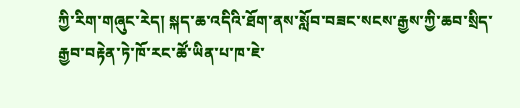ཀྱི་རིག་གཞུང་རེད། སྐད་ཆ་འདིའི་ཐོག་ནས་སློབ་བཟང་སངས་རྒྱས་ཀྱི་ཆབ་སྲིད་རྒྱབ་བརྟེན་ཏེ་ཁོ་རང་ཚོ་ཡིན་པ་ཁ་ཇེ་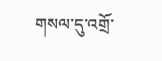གསལ་དུ་འགྲོ་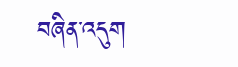བཞིན་འདུག